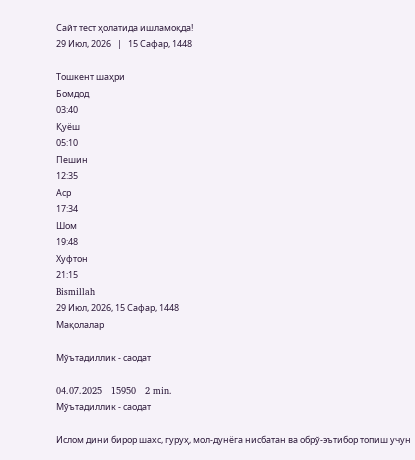Сайт тест ҳолатида ишламоқда!
29 Июл, 2026   |   15 Сафар, 1448

Тошкент шаҳри
Бомдод
03:40
Қуёш
05:10
Пешин
12:35
Аср
17:34
Шом
19:48
Хуфтон
21:15
Bismillah
29 Июл, 2026, 15 Сафар, 1448
Мақолалар

Мўътадиллик - саодат

04.07.2025   15950   2 min.
Мўътадиллик - саодат

Ислом дини бирор шахс, гуруҳ, мол-дунёга нисбатан ва обрў-эътибор топиш учун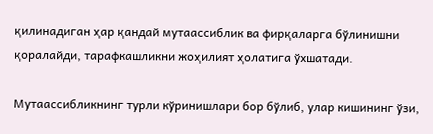қилинадиган ҳар қандай мутаассиблик ва фирқаларга бўлинишни қоралайди, тарафкашликни жоҳилият ҳолатига ўхшатади.

Мутаассибликнинг турли кўринишлари бор бўлиб, улар кишининг ўзи,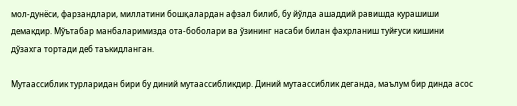мол-дунёси, фарзандлари, миллатини бошқалардан афзал билиб, бу йўлда ашаддий равишда курашиши демакдир. Мўътабар манбаларимизда ота-боболари ва ўзининг насаби билан фахрланиш туйғуси кишини дўзахга тортади деб таъкидланган.

Мутаассиблик турларидан бири бу диний мутаассибликдир. Диний мутаассиблик деганда, маълум бир динда асос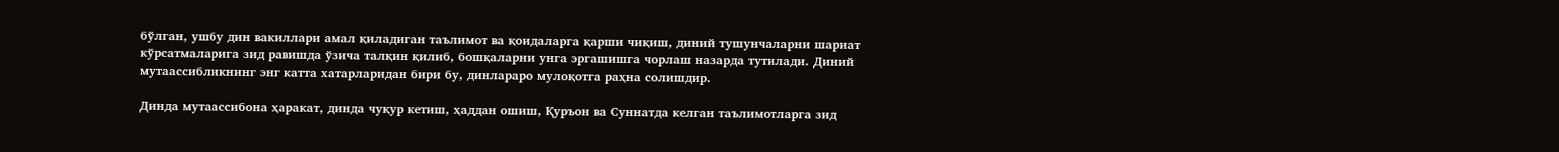бўлган, ушбу дин вакиллари амал қиладиган таълимот ва қоидаларга қарши чиқиш, диний тушунчаларни шариат кўрсатмаларига зид равишда ўзича талқин қилиб, бошқаларни унга эргашишга чорлаш назарда тутилади. Диний мутаассибликнинг энг катта хатарларидан бири бу, динлараро мулоқотга раҳна солишдир.

Динда мутаассибона ҳаракат, динда чуқур кетиш, ҳаддан ошиш, Қуръон ва Суннатда келган таълимотларга зид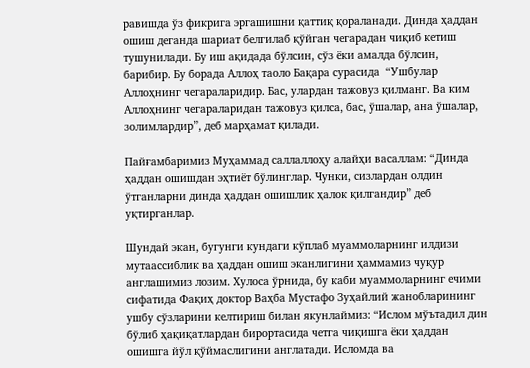равишда ўз фикрига эргашишни қаттиқ қораланади. Динда ҳаддан ошиш деганда шариат белгилаб қўйган чегарадан чиқиб кетиш тушунилади. Бу иш ақидада бўлсин, сўз ёки амалда бўлсин, барибир. Бу борада Аллоҳ таоло Бақара сурасида  “Ушбулар Аллоҳнинг чегараларидир. Бас, улардан тажовуз қилманг. Ва ким Аллоҳнинг чегараларидан тажовуз қилса, бас, ўшалар, ана ўшалар, золимлардир”, деб марҳамат қилади.

Пайғамбаримиз Муҳаммад саллаллоҳу алайҳи васаллам: “Динда ҳаддан ошишдан эҳтиёт бўлинглар. Чунки, сизлардан олдин ўтганларни динда ҳаддан ошишлик ҳалок қилгандир” деб уқтирганлар.

Шундай экан, бугунги кундаги кўплаб муаммоларнинг илдизи мутаассиблик ва ҳаддан ошиш эканлигини ҳаммамиз чуқур англашимиз лозим. Хулоса ўрнида, бу каби муаммоларнинг ечими сифатида Фақиҳ доктор Ваҳба Мустафо Зуҳайлий жанобларининг ушбу сўзларини келтириш билан якунлаймиз: “Ислом мўътадил дин бўлиб ҳақиқатлардан бирортасида четга чиқишга ёки ҳаддан ошишга йўл қўймаслигини англатади. Исломда ва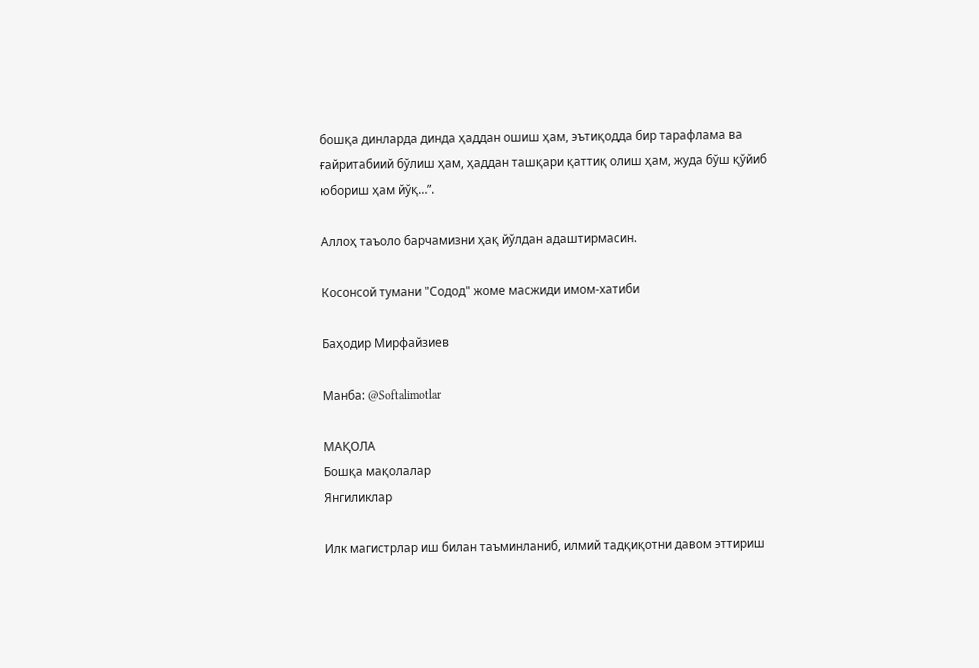бошқа динларда динда ҳаддан ошиш ҳам, эътиқодда бир тарафлама ва ғайритабиий бўлиш ҳам, ҳаддан ташқари қаттиқ олиш ҳам, жуда бўш қўйиб юбориш ҳам йўқ…”.

Аллоҳ таъоло барчамизни ҳақ йўлдан адаштирмасин.

Косонсой тумани "Содод" жоме масжиди имом-хатиби

Баҳодир Мирфайзиев

Манба: @Softalimotlar

МАҚОЛА
Бошқа мақолалар
Янгиликлар

Илк магистрлар иш билан таъминланиб, илмий тадқиқотни давом эттириш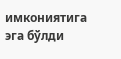имкониятига эга бўлди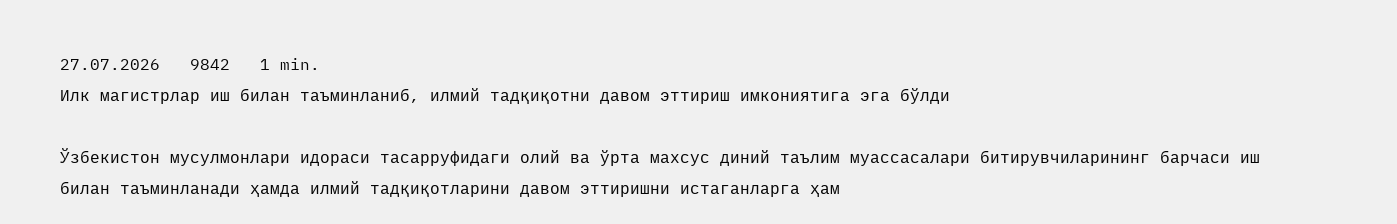27.07.2026   9842   1 min.
Илк магистрлар иш билан таъминланиб, илмий тадқиқотни давом эттириш имкониятига эга бўлди

Ўзбекистон мусулмонлари идораси тасарруфидаги олий ва ўрта махсус диний таълим муассасалари битирувчиларининг барчаси иш билан таъминланади ҳамда илмий тадқиқотларини давом эттиришни истаганларга ҳам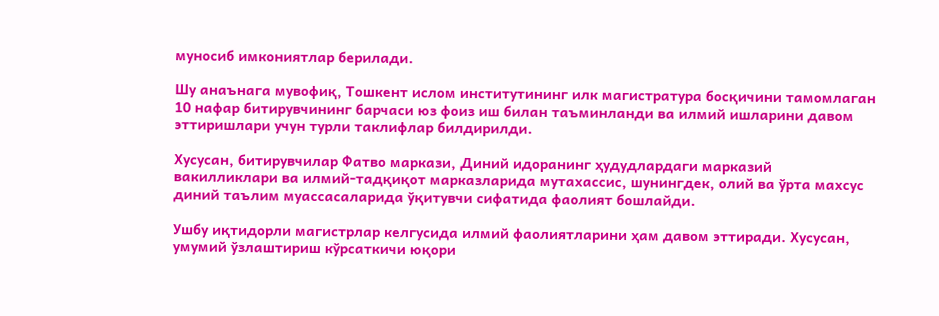муносиб имкониятлар берилади.

Шу анаънага мувофиқ, Тошкент ислом институтининг илк магистратура босқичини тамомлаган 10 нафар битирувчининг барчаси юз фоиз иш билан таъминланди ва илмий ишларини давом эттиришлари учун турли таклифлар билдирилди.

Хусусан, битирувчилар Фатво маркази, Диний идоранинг ҳудудлардаги марказий вакилликлари ва илмий-тадқиқот марказларида мутахассис, шунингдек, олий ва ўрта махсус диний таълим муассасаларида ўқитувчи сифатида фаолият бошлайди.

Ушбу иқтидорли магистрлар келгусида илмий фаолиятларини ҳам давом эттиради. Хусусан, умумий ўзлаштириш кўрсаткичи юқори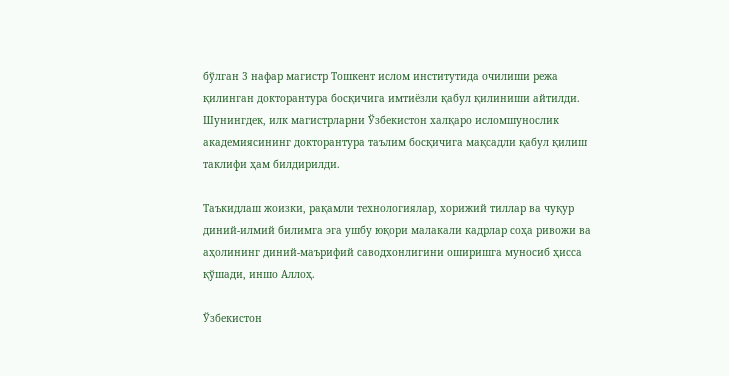бўлган 3 нафар магистр Тошкент ислом институтида очилиши режа қилинган докторантура босқичига имтиёзли қабул қилиниши айтилди. Шунингдек, илк магистрларни Ўзбекистон халқаро исломшунослик академиясининг докторантура таълим босқичига мақсадли қабул қилиш таклифи ҳам билдирилди.

Таъкидлаш жоизки, рақамли технологиялар, хорижий тиллар ва чуқур диний-илмий билимга эга ушбу юқори малакали кадрлар соҳа ривожи ва аҳолининг диний-маърифий саводхонлигини оширишга муносиб ҳисса қўшади, иншо Аллоҳ.

Ўзбекистон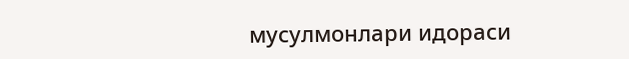мусулмонлари идораси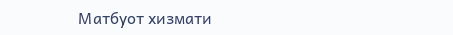Матбуот хизмати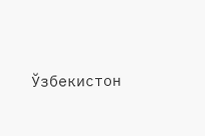Ўзбекистон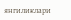янгиликлари